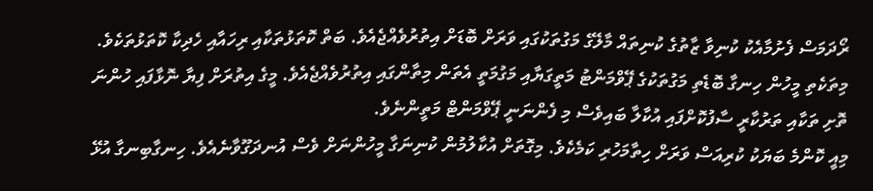ރޯދަމަސް ފެށުމާއެކު ކުނިވާ ޒާތުގެ ކުނިތައް މާލޭގެ މަގުތަކުގައި ވަރަށް ބޮޑަށް އިތުރުވެއްޖެއެވެ. ބަތް ކޮތަޅުތަކާއި ރިހައާއި ހެދިކާ ކޮތަޅުތަކެވެ. މިތަކެތި މީހުން ހިނގާ ބޮޑެތި މަގުތަކުގެ ޕޭވްމަންޓު މަތީގަޔާއި މަގުމަތީ އެތަން މިތާންގައި އިތުރުވެއްޖެއެވެ. މީގެ އިތުރަށް ފިޔާ ނޮޅާފައި ހުންނަ ތޮށި ތަކާއި ތަރުކާރީ ސާފުކޮށްފައި އުކާލާ ބައިވެސް މި ފެންނަނީ ޕޭވްމަންޓް މަތީންނެވެ.
މިއީ ކޮންމެ ބަޔަކު ކުރިއަސް ވަރަށް ހިތާމަހުރި ކަމެކެވެ. މިގޮތަށް އުކާލުމުން ކުނިނަގާ މީހުންނަށް ވެސް އުނދަގޫވާނެއެވެ. ހިނގާބިނގާ އުޅޭ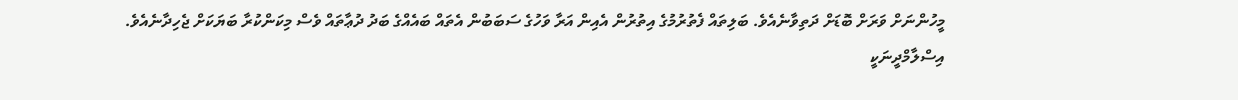މީހުންނަށް ވަރަށް ބޮޑަށް ދަތިވާނެއެވެ. ބަލިތައް ފެތުރުމުގެ އިތުރުން އެއިން އަރާ ވަހުގެ ސަބަބުން އެތައް ބައެއްގެ ބަދު ދުޢާތައް ވެސް މިކަންކުރާ ބަޔަކަށް ޖެހިދާނެއެވެ.
އިސްލާމްދީނަކީ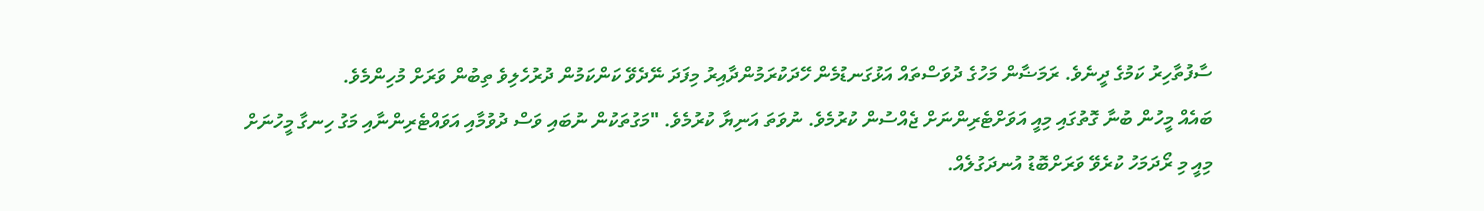ސާފުތާހިރު ކަމުގެ ދީނެވެ. ރަމަޟާން މަހުގެ ދުވަސްތައް އަޅުގަނޑުމެން ހޭދަކުރަމުންދާއިރު މިފަދަ ނޭދެވޭ ކަންކަމުން ދުރުހެލިވެ ތިބުން ވަރަށް މުހިންމެވެ.
ބައެއް މީހުން ބުނާ ގޮތުގައި މިއީ އަވަށްޓެރިންނަށް ޖެއްސުން ކުރުމެވެ. ނުވަތަ އަނިޔާ ކުރުމެވެ. "މަގުތަކުން ނުބައި ވަސް ދުވުމާއި އަވައްޓެރިންނާއި މަގު ހިނގާ މީހުނަށް މިއީ މި ރޯދަމަހު ކުރެވޭ ވަރަށްބޮޑު އުނދަގުލެއް.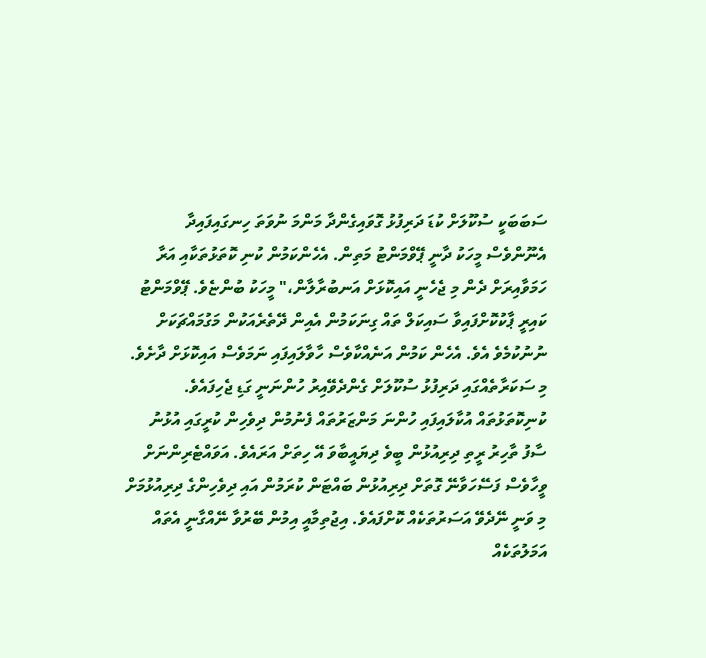ސަބަބަކީ ސުކޫލަށް ކުޑަ ދަރިފުޅު ގޮވައިގެންދާ މަންމަ ނުވަތަ ހިނގައިފައިދާ އެނޫންވެސް މީހަކު ދާނީ ޕޭވްމަންޓު މަތިން. އެހެންކަމުން ކުނި ކޮތަޅުތަކާއި އަރާ ހަމަވާއިރަށް ދެން މި ޖެހެނީ އައިކޮޅަށް އަނބުރާލާން،" މީހަކު ބުންޏެވެ. ޕޭވްމަންޓު ކައިރީ ޕާކުކޮށްފައިވާ ސައިކަލް ތައް ގިނަކަމުން އެއިން ދޭތެރެއަކުން މަގުމައްޗަކަށް ނުނުކުމެވެ އެވެ. އެހެން ކަމުން އަނެއްކާވެސް ހާވާލައިފައި ނަމަވެސް އައިކޮޅަށް ދާށެވެ. މި ސަކަރާތެއްގައި ދަރިފުޅު ސުކޫލަށް ގެންދެވޭއިރު ހުންނަނީ ގަޑި ޖެހިފައެވެ.
ކުނިކޮތަޅުތައް އުކާލައިފައި ހުންނަ މަންޒަރުތައް ފެނުމުން ދިވެހިން ކުރީގައި އުޅުނު ސާފު ތާހިރު ރީތި ދިރިއުޅުން ބީވެ ދިޔައީބާވަ އޭ ހިތަށް އަރައެވެ. އަވައްޓެރިންނަށް ވީހާވެސް ފަސޭހަވާނޭ ގޮތަށް ދިރިއުޅުން ބައްޓަން ކުރަމުން އައި ދިވެހިންގެ ދިރިއުޅުމަށް މި ވަނީ ނޭދެވޭ އަސަރުތަކެއް ކޮށްފައެވެ. އިޖުތިމާއީ އިމުން ބޭރުވާ ނޭއްގާނީ އެތައް އަމަލުތަކެއް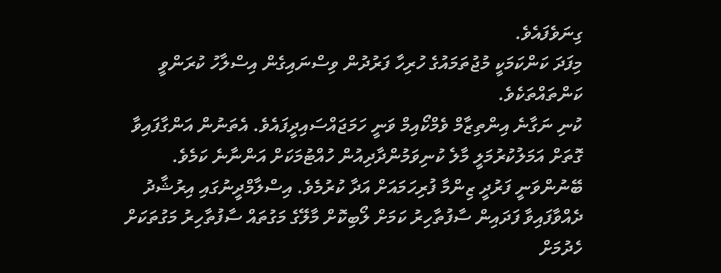ގިނަވެފައެވެ.
މިފަދަ ކަންކަމަކީ މުޖުތަމައުގެ ހުރިހާ ފަރުދުން ވިސްނައިގެން އިސްލާހު ކުރަންވީ ކަންތައްތަކެވެ.
ކުނި ނަގާނެ އިންތިޒާމް ވެމްކޯއިމް ވަނީ ހަމަޖައްސައިދީފައެވެ. އެތަނުން އަންގާފައިވާ ގޮތަށް އަމަލުކުރުމަލީ މާލެ ކުނިވަމުންދާދިއުން ހުއްޓުމަކަށް އަންނާނެ ކަމެވެ. ބޭނުންވަނީ ފަރުދީ ޒިންމާ ފުރިހަމައަށް އަދާ ކުރުމެވެ. އިސްލާމްދީނުގައި އިރުޝާދު ދެއްވާފައިވާ ފަދައިން ސާފުތާހިރު ކަމަށް ލޯބިކޮށް މާލޭގެ މަގުތައް ސާފުތާހިރު މަގުތަކަށް ހެދުމަށް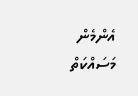އެންމެން މަސައްކަތް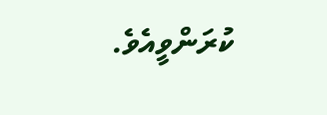ކުރަންވީއެވެ.